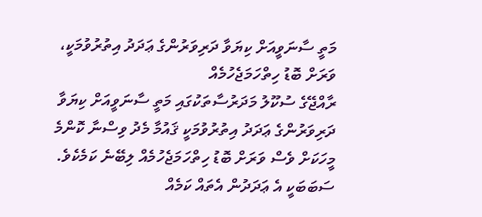މަތީ ސާނަވީއަށް ކިޔަވާ ދަރިވަރުންގެ ޢަދަދު އިތުރުވުމަކީ، ވަރަށް ބޮޑު ހިތްހަމަޖެހުމެއް
ރާއްޖޭގެ ސުކޫލު މަދަރުސާތަކުގައި މަތީ ސާނަވީއަށް ކިޔަވާ ދަރިވަރުންގެ ޢަދަދު އިތުރުވުމަކީ ޤައުމާ މެދު ވިސްނާ ކޮންމެ މީހަކަށް ވެސް ވަރަށް ބޮޑު ހިތްހަމަޖެހުމެއް ލިބޭނެ ކަމެކެވެ. ސަބަބަކީ އެ ޢަދަދުން އެތައް ކަމެއް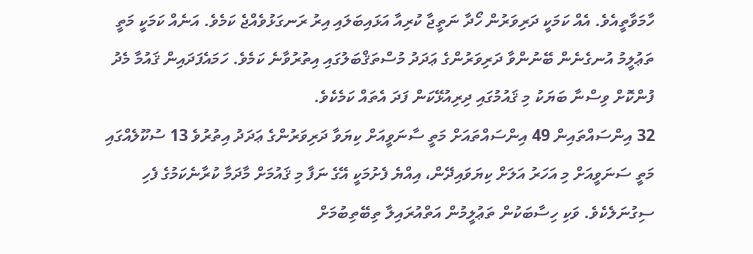ހާމަވާތީއެވެ. އެއް ކަމަކީ ދަރިވަރުން ހޯދާ ނަތީޖާ ކުރިއާ އަޅައިބަލައި އިރު ރަނގަޅުވެއްޖެ ކަމެވެ. އަނެއް ކަމަކީ މަތީ ތަޢުލީމު އުނގެނެން ބޭނުންވާ ދަރިވަރުންގެ ޢަދަދު މުސްތަޤްބަލުގައި އިތުރުވާނެ ކަމެވެ. ހަމައެފަދައިން ޤައުމާ މެދު ފުންކޮށް ވިސްނާ ބަޔަކު މި ޤައުމުގައި ދިރިއުޅޭކަން ފަދަ އެތައް ކަމެކެވެ.
32 އިންސައްތައިން 49 އިންސައްތައަށް މަތީ ސާނަވީއަށް ކިޔަވާ ދަރިވަރުންގެ ޢަދަދު އިތުރުވެ 13 ސުކޫލެއްގައި މަތީ ސަނަވީއަށް މި އަހަރު އަލަށް ކިޔަވައިދޭން، އިއްޔެ ފެށުމަކީ އޭގެ ނަފާ މި ޤައުމަށް މާދަމާ ކުރާނެކަމުގެ ފެހި ސިގުނަލެކެވެ. ވަކި ހިސާބަކުން ތަޢުލީމުން އަތްއުރައިލާ ތިބޭތިބުމަށް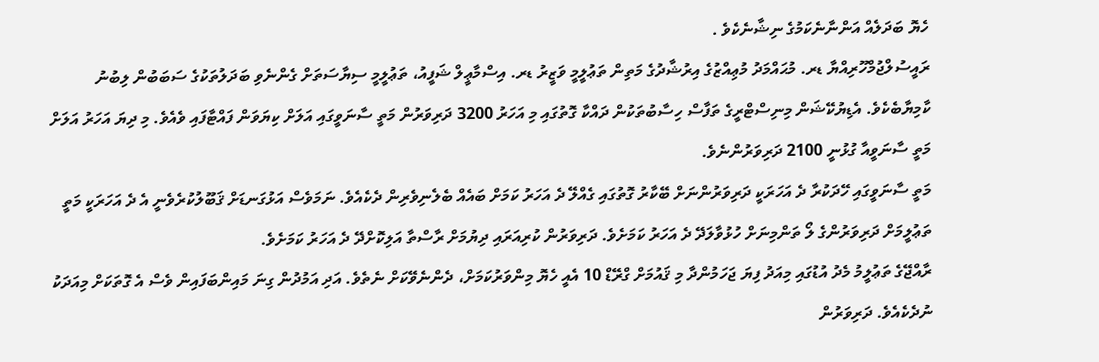ހެޔޮ ބަދަލެއް އަންނާނެކަމުގެ ނިޝާނެކެވެ .
ރައީސުލްޖުމްހޫރިއްޔާ ޑރ. މުޙައްމަދު މުޢިއްޒުގެ އިރުޝާދުގެ މަތިން ތަޢުލީމީ ވަޒީރު ޑރ. އިސްމާޢީލް ޝަފީއު، ތަޢުލީމީ ސިޔާސަތަށް ގެންނެވި ބަދަލުތަކުގެ ސަބަބުން ލިބުނު ކާމިޔާބެކެވެ. އެޑިޔުކޭޝަން މިނިސްޓްރީގެ ތަފާސް ހިސާބުތަކުން ދައްކާ ގޮތުގައި މި އަހަރު 3200 ދަރިވަރުން މަތީ ސާނަވީގައި އަލަށް ކިޔަވަން ފައްޓާފައި ވެއެވެ. މި ދިޔަ އަހަރު އަލަށް މަތީ ސާނަވީއާ ގުޅުނީ 2100 ދަރިވަރުންނެވެ.
މަތީ ސާނަވީގައި ހޭދަކުރާ ދެ އަހަރަކީ ދަރިވަރުންނަށް ބޭކާރު ގޮތުގައި ގެއްލޭ ދެ އަހަރު ކަމަށް ބައެއް ބެލެނިވެރިން ދެކެއެވެ. ނަމަވެސް އަޅުގަނޑަށް ޤަބޫލުކުރެވެނީ އެ ދެ އަހަރަކީ މަތީ ތަޢުލީމަށް ދަރިވަރުންގެ ލޯ ތަންމިނަށް ހުޅުވާލަދޭ ދެ އަހަރު ކަމަށެވެ. ދަރިވަރުން ކުރިއަރައި ދިޔުމަށް ރާސްތާ އަލިކޮށްދޭ ދެ އަހަރު ކަމަށެވެ.
ރާއްޖޭގެ ތަޢުލީމު މެދު އުޑުގައި މިއަދު ފިޔަ ޖަހަމުންދާ މި ޤައުމަށް ގްރޭޑް 10 އެއީ ހެޔޮ މިންވަރުކަމަށް، ދެންނެވޭކަށް ނެތެވެ. އަދި އަމުދުން ގިނަ މައިންބަފައިން ވެސް އެ ގޮތަކަށް މިއަދަކު ނުދެކެއެވެ. ދަރިވަރުން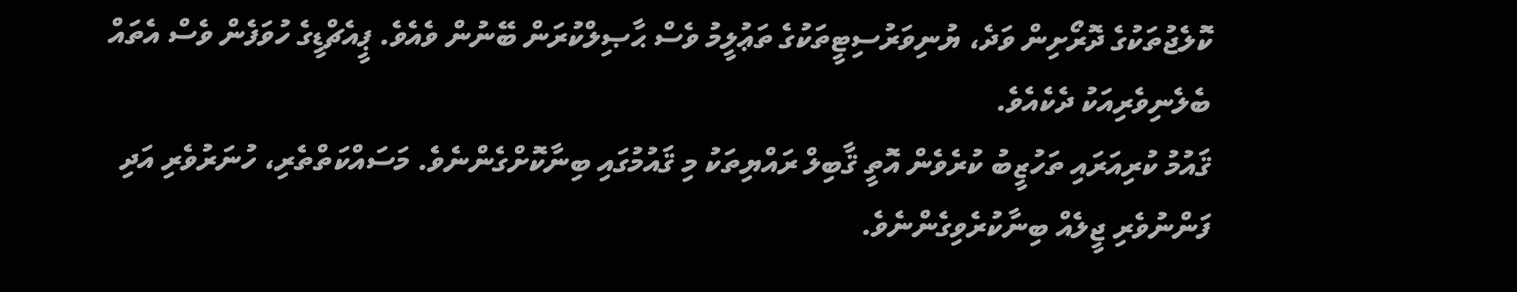ކޮލެޖުތަކުގެ ދޮރޯށިން ވަދެ، ޔުނިވަރުސިޓީތަކުގެ ތަޢުލީމު ވެސް ޙާޞިލްކުރަން ބޭނުން ވެއެވެ. ޕީއެޗްޑީގެ ހުވަފެން ވެސް އެތައް ބެލެނިވެރިއަކު ދެކެއެވެ.
ޤައުމު ކުރިއަރައި ތަހުޒީބު ކުރެވެން އޮތީ ޤާބިލް ރައްޔިތަކު މި ޤައުމުގައި ބިނާކޮށްގެންނެވެ. މަސައްކަތްތެރި، ހުނަރުވެރި އަދި ފަންނުވެރި ޖީލެއް ބިނާކުރެވިގެންނެވެ.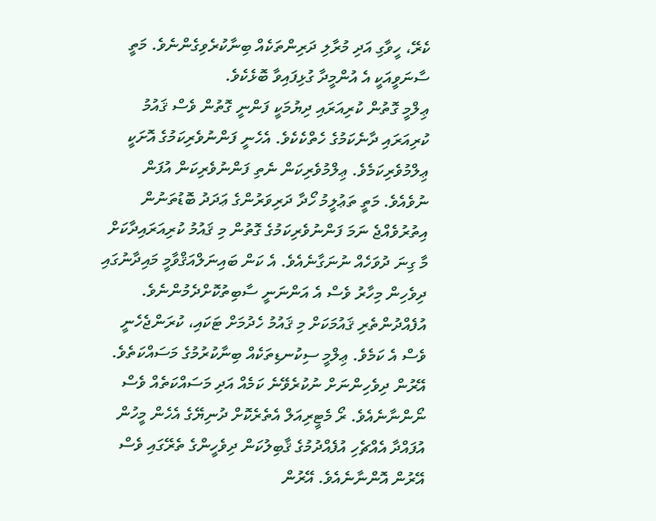ކެރޭ، ހީވާގި އަދި މުރާލި ދަރިންތަކެއް ބިނާކުރެވިގެންނެވެ. މަތީ ސާނަވީއަކީ އެ އުންމީދާ ގުޅިފައިވާ ބޮޅެކެވެ.
ޢިލްމީ ގޮތުން ކުރިއަރައި ދިޔުމަކީ ފަންނީ ގޮތުން ވެސް ޤައުމު ކުރިއަރައި ދާނެކަމުގެ ހެތްކެކެވެ. އެހެނީ ފަންނުވެރިކަމުގެ އޮށަކީ ޢިލްމުވެރިކަމެވެ. ޢިލްމުވެރިކަން ނެތި ފަންނުވެރިކަން އުފަން ނުވެއެވެ. މަތީ ތަޢުލީމު ހޯދާ ދަރިވަރުންގެ ޢަދަދު ބޮޑުތަނުން އިތުރުވެއްޖެ ނަމަ ފަންނުވެރިކަމުގެ ގޮތުން މި ޤައުމު ކުރިއަރައިދާކަށް މާ ގިނަ ދުވަހެއް ނުނަގާނެއެވެ. އެ ކަން ބައިނަލްއަޤްވާމީ މައިދާނުގައި ދިވެހިން މިހާރު ވެސް އެ އަންނަނީ ސާބިތުކޮށްދެމުންނެވެ.
އުފެއްދުންތެރި ޤައުމަކަށް މި ޤައުމު ހެދުމަށް ޓަކައި، ކުރަންޖެހެނީ ވެސް އެ ކަމެވެ. ޢިލްމީ ސިކުނޑިތަކެއް ބިނާކުރުމުގެ މަސައްކަތެވެ. އޭރުން ދިވެހިންނަށް ނުކުރެވޭނެ ކަމެއް އަދި މަސައްކަތެއް ވެސް ނޯންނާނެއެވެ. ރޯ މެޓީރިއަލް އެތެރެކޮށް ދުނިޔޭގެ އެހެން މީހުން އުފައްދާ އެއްޗެހި އުފެއްދުމުގެ ޤާބިލުކަން ދިވެހީންގެ ތެރޭގައި ވެސް އޭރުން އޮންނާނެއެވެ. އޭރުން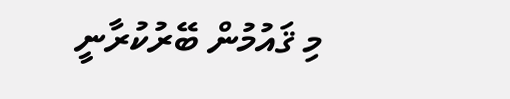މި ޤައުމުން ބޭރުކުރާނީ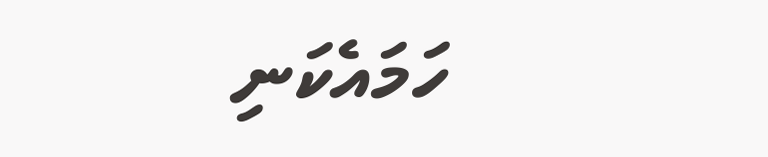ހަމައެކަނި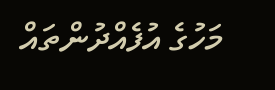މަހުގެ އުފެއްދުންތައް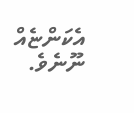އެކަންޏެއް ނޫނެވެ.